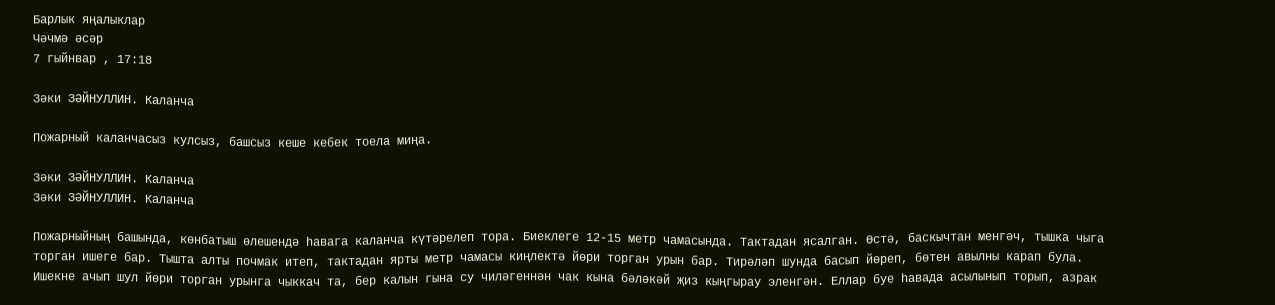Барлык яңалыклар
Чәчмә әсәр
7 гыйнвар , 17:18

Зәки ЗӘЙНУЛЛИН. Каланча

Пожарный каланчасыз кулсыз, башсыз кеше кебек тоела миңа.

Зәки ЗӘЙНУЛЛИН. Каланча
Зәки ЗӘЙНУЛЛИН. Каланча

Пожарныйның башында, көнбатыш өлешендә һавага каланча күтәрелеп тора. Биеклеге 12-15 метр чамасында. Тактадан ясалган. Өстә, баскычтан менгәч, тышка чыга торган ишеге бар. Тышта алты почмак итеп, тактадан ярты метр чамасы киңлектә йөри торган урын бар. Тирәләп шунда басып йөреп, бөтен авылны карап була. Ишекне ачып шул йөри торган урынга чыккач та, бер калын гына су чиләгеннән чак кына бәләкәй җиз кыңгырау эленгән. Еллар буе һавада асылынып торып, азрак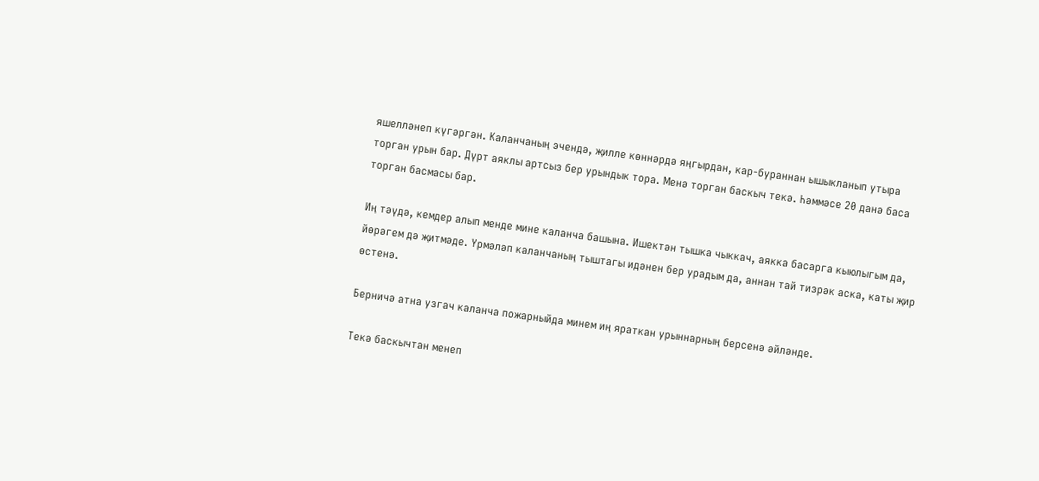яшелләнеп күгәргән. Каланчаның эчендә, җилле көннәрдә яңгырдан, кар-бураннан ышыкланып утыра торган урын бар. Дүрт аяклы артсыз бер урындык тора. Менә торган баскыч текә. Һәммәсе 20 данә баса торган басмасы бар.

Иң тәүдә, кемдер алып менде мине каланча башына. Ишектән тышка чыккач, аякка басарга кыюлыгым да, йөрәгем дә җитмәде. Үрмәләп каланчаның тыштагы идәнен бер урадым да, аннан тай тизрәк аска, каты җир өстенә.

Берничә атна узгач каланча пожарныйда минем иң яраткан урыннарның берсенә әйләнде.

Текә баскычтан менеп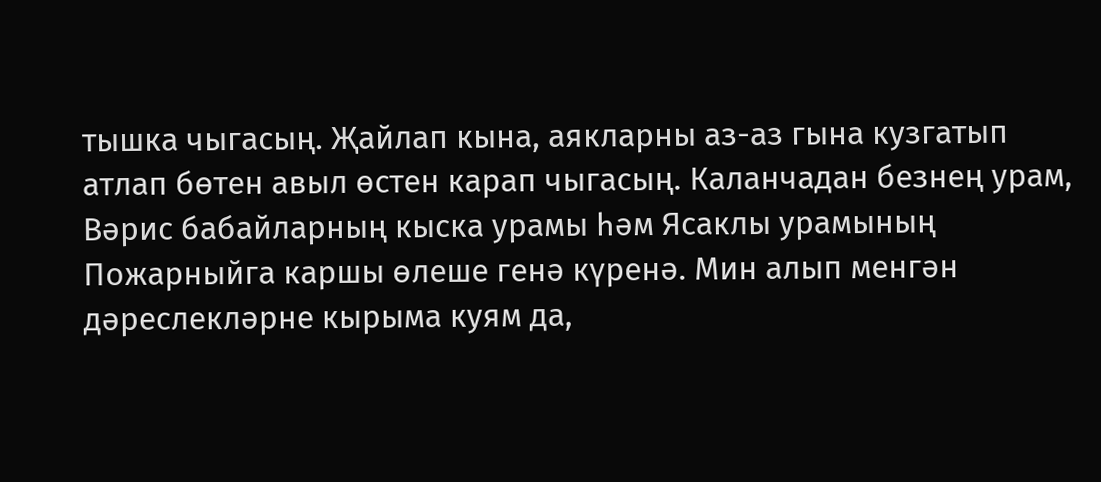тышка чыгасың. Җайлап кына, аякларны аз-аз гына кузгатып атлап бөтен авыл өстен карап чыгасың. Каланчадан безнең урам, Вәрис бабайларның кыска урамы һәм Ясаклы урамының Пожарныйга каршы өлеше генә күренә. Мин алып менгән дәреслекләрне кырыма куям да,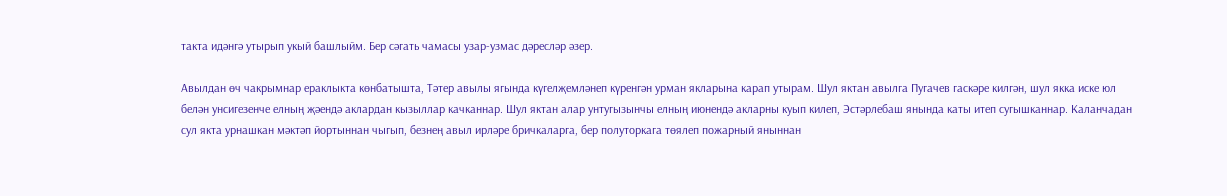такта идәнгә утырып укый башлыйм. Бер сәгать чамасы узар-узмас дәресләр әзер.

Авылдан өч чакрымнар ераклыкта көнбатышта, Тәтер авылы ягында күгелҗемләнеп күренгән урман якларына карап утырам. Шул яктан авылга Пугачев гаскәре килгән, шул якка иске юл белән унсигезенче елның җәендә аклардан кызыллар качканнар. Шул яктан алар унтугызынчы елның июнендә акларны куып килеп, Эстәрлебаш янында каты итеп сугышканнар. Каланчадан сул якта урнашкан мәктәп йортыннан чыгып, безнең авыл ирләре бричкаларга, бер полуторкага төялеп пожарный яныннан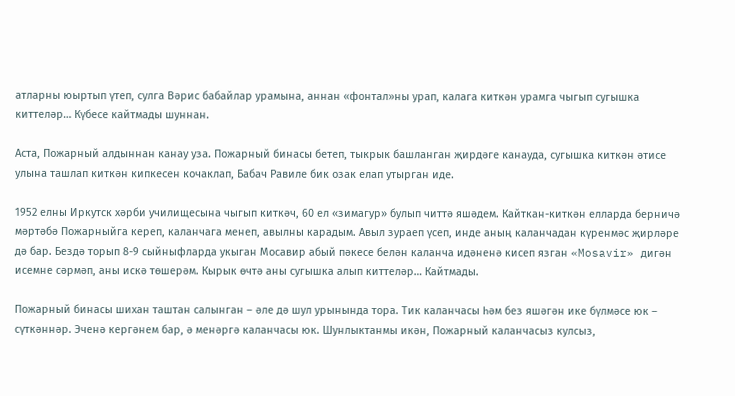атларны юыртып үтеп, сулга Вәрис бабайлар урамына, аннан «фонтал»ны урап, калага киткән урамга чыгып сугышка киттеләр… Күбесе кайтмады шуннан.

Аста, Пожарный алдыннан канау уза. Пожарный бинасы бетеп, тыкрык башланган җирдәге канауда, сугышка киткән әтисе улына ташлап киткән кипкесен кочаклап, Бабач Равиле бик озак елап утырган иде.

1952 елны Иркутск хәрби училищесына чыгып киткәч, 60 ел «зимагур» булып читтә яшәдем. Кайткан-киткән елларда берничә мәртәбә Пожарныйга кереп, каланчага менеп, авылны карадым. Авыл зураеп үсеп, инде аның каланчадан күренмәс җирләре дә бар. Бездә торып 8-9 сыйныфларда укыган Мосавир абый пәкесе белән каланча идәненә кисеп язган «Mosavir» дигән исемне сәрмәп, аны искә төшерәм. Кырык өчтә аны сугышка алып киттеләр… Кайтмады.

Пожарный бинасы шихан таштан салынган – әле дә шул урынында тора. Тик каланчасы һәм без яшәгән ике бүлмәсе юк – сүткәннәр. Эченә кергәнем бар, ә менәргә каланчасы юк. Шунлыктанмы икән, Пожарный каланчасыз кулсыз,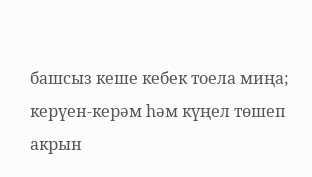башсыз кеше кебек тоела миңа; керүен-керәм һәм күңел төшеп акрын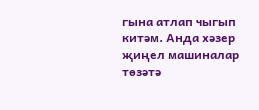гына атлап чыгып китәм. Анда хәзер җиңел машиналар төзәтә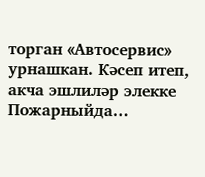торган «Автосервис» урнашкан. Кәсеп итеп, акча эшлиләр элекке Пожарныйда…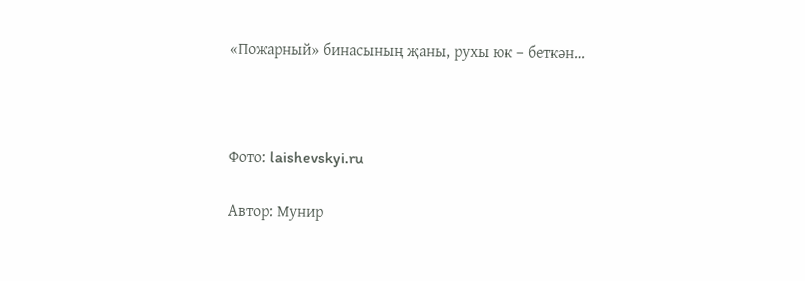«Пожарный» бинасының җаны, рухы юк – беткән…



Фото: laishevskyi.ru

Автор: Мунир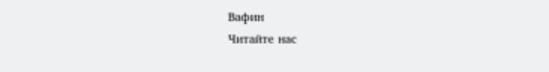Вафин
Читайте нас